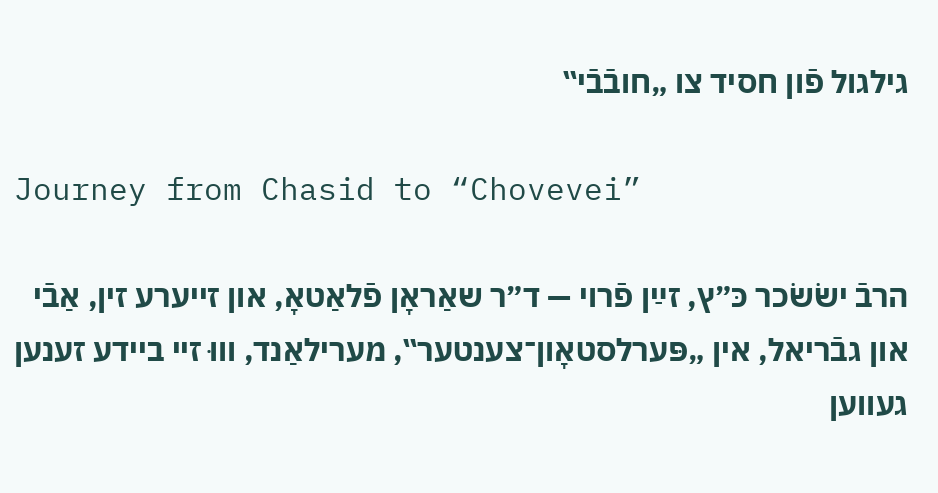גילגול פֿון חסיד צו „חובֿבֿי‟

Journey from Chasid to “Chovevei”

הרבֿ ישׂשׂכר כּ״ץ, זײַן פֿרוי — ד״ר שאַראָן פֿלאַטאָ, און זייערע זין, אַבֿי און גבֿריאל, אין „פּערלסטאָון־צענטער‟, מערילאַנד, וווּ זיי ביידע זענען געווען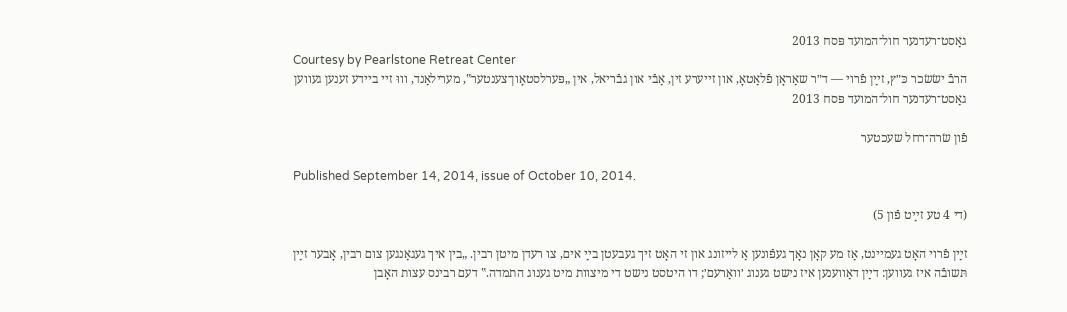גאַסט־רעדנער חול־המועד פּסח 2013
Courtesy by Pearlstone Retreat Center
הרבֿ ישׂשׂכר כּ״ץ, זײַן פֿרוי — ד״ר שאַראָן פֿלאַטאָ, און זייערע זין, אַבֿי און גבֿריאל, אין „פּערלסטאָון־צענטער‟, מערילאַנד, וווּ זיי ביידע זענען געווען גאַסט־רעדנער חול־המועד פּסח 2013

פֿון שׂרה־רחל שעכטער

Published September 14, 2014, issue of October 10, 2014.

(די 4 טע זײַט פֿון 5)

זײַן פֿרוי האָט געמיינט, אַז מע קאָן נאָך געפֿונען אַ לייזונג און זי האָט זיך געבעטן בײַ אים, צו רעדן מיטן רבין. „בין איך געגאַנגען צום רבין, אָבער זײַן תּשובֿה איז געווען: דײַן דאַווענען איז נישט גענוג ׳וואַרעם׳; דו היטסט נישט די מיצוות מיט גענוג התמדה.‟ דעם רבינס עצות האָבן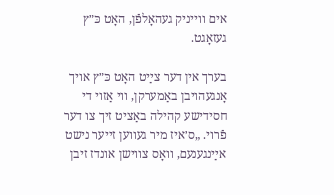אים ווייניק געהאָלפֿן, האָט כּ״ץ געזאָגט.

בערך אין דער צײַט האָט כּ״ץ אויך אָנגעהויבן באַמערקן, ווי אַזוי די חסידישע קהילה באַציט זיך צו דער פֿרוי. „ס׳איז מיר געווען זייער נישט אײַנגענעם, וואָס צווישן אונדז זיבן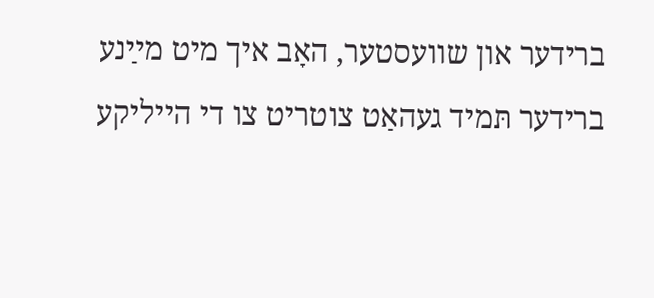ברידער און שוועסטער, האָב איך מיט מײַנע ברידער תּמיד געהאַט צוטריט צו די הייליקע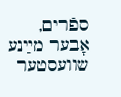ספֿרים, אָבער מײַנע שוועסטער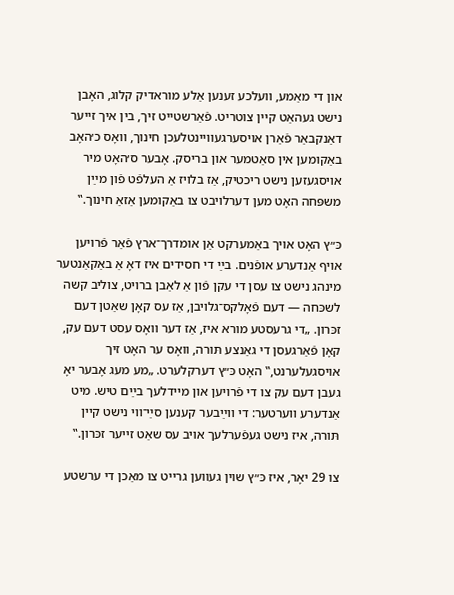און די מאַמע, וועלכע זענען אַלע מוראדיק קלוג, האָבן נישט געהאַט קיין צוטריט. פֿאַרשטייט זיך, בין איך זייער דאַנקבאַר פֿאַרן אויסערגעוויינטלעכן חינוך, וואָס כ׳האָב באַקומען אין סאַטמער און בריסק. אָבער ס׳האָט מיר אויסגעזען נישט ריכטיק, אַז בלויז אַ העלפֿט פֿון מײַן משפּחה האָט מען דערלויבט צו באַקומען אַזאַ חינוך.‟

כּ״ץ האָט אויך באַמערקט אַן אומדרך־ארץ פֿאַר פֿרויען אויף אַנדערע אופֿנים. בײַ די חסידים איז דאָ אַ באַקאַנטער מינהג נישט צו עסן די עקן פֿון אַ לאַבן ברויט, צוליב קשה לשכּחה — דעם פֿאָלקס־גלויבן, אַז עס קאָן שאַטן דעם זכּרון. „די גרעסטע מורא איז, אַז דער וואָס עסט דעם עק, קאָן פֿאַרגעסן די גאַנצע תּורה, וואָס ער האָט זיך אויסגעלערנט,‟ האָט כּ״ץ דערקלערט. „מע מעג אָבער יאָ געבן דעם עק צו די פֿרויען און מיידלעך בײַם טיש. מיט אַנדערע ווערטער: די ווײַבער קענען סײַ־ווי נישט קיין תּורה, איז נישט געפֿערלעך אויב עס שאַט זייער זכּרון.‟

צו 29 יאָר, איז כּ״ץ שוין געווען גרייט צו מאַכן די ערשטע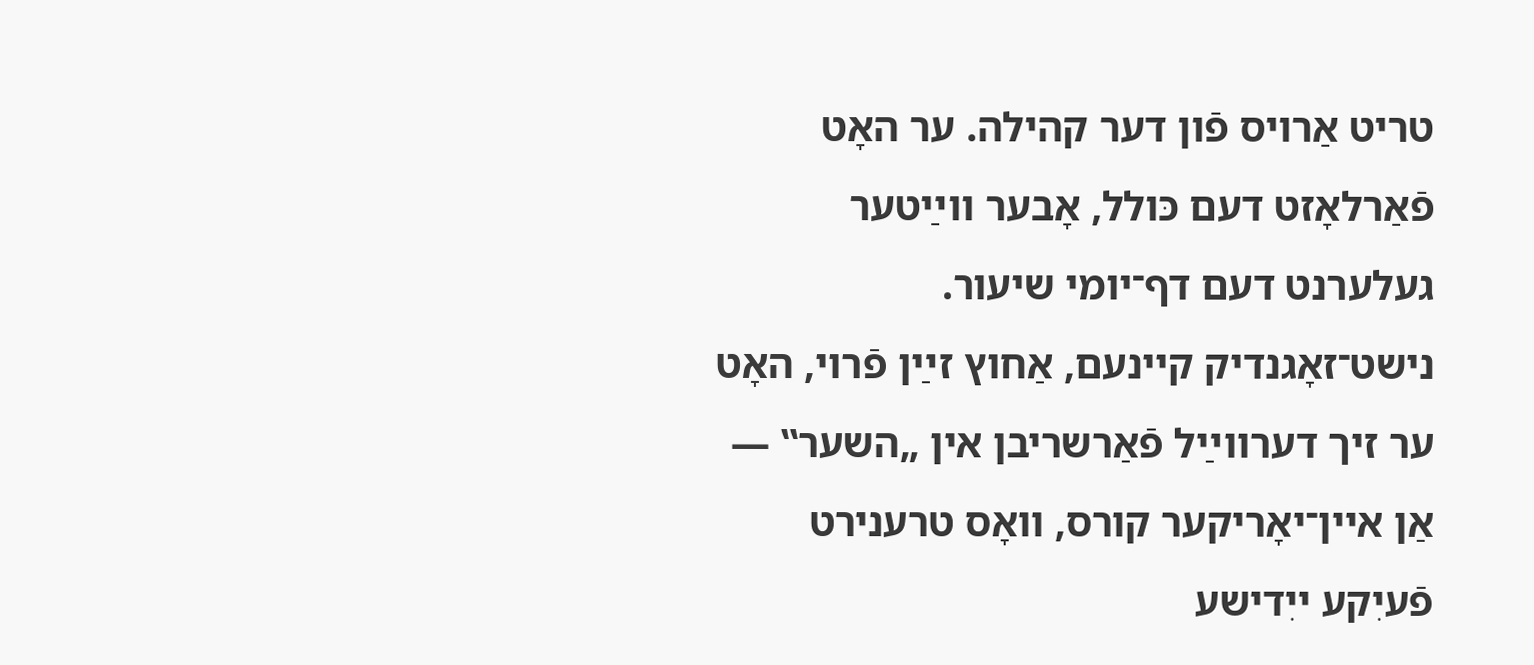טריט אַרויס פֿון דער קהילה. ער האָט פֿאַרלאָזט דעם כּולל, אָבער ווײַטער געלערנט דעם דף־יומי שיעור. נישט־זאָגנדיק קיינעם, אַחוץ זײַן פֿרוי, האָט ער זיך דערווײַל פֿאַרשריבן אין „השער‟ — אַן איין־יאָריקער קורס, וואָס טרענירט פֿעיִקע ייִדישע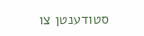סטודענטן צו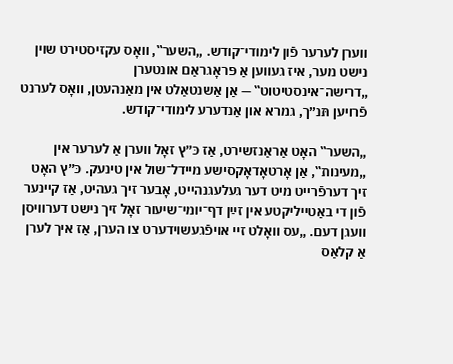ווערן לערער פֿון לימודי־קודש. „השער‟, וואָס עקזיסטירט שוין נישט מער, איז געווען אַ פּראָגראַם אונטערן „דרישה־אינסטיטוט‟ — אַן אַשנטאַלט אין מאַנהעטן, וואָס לערנט פֿרויען תּנ״ך, גמרא און אַנדערע לימודי־קודש.

„השער‟ האָט אַראַנזשירט, אַז כּ״ץ זאָל ווערן אַ לערער אין „מעינות‟, אַן אָרטאָדאָקסישע מיידל־שול אין טינעק. כּ״ץ האָט זיך דערפֿרייט מיט דער געלעגנהייט, אָבער זיך געהיט, אַז קיינער פֿון די באַטייליקטע אין זײַן דף־יומי־שיעור זאָל זיך נישט דערוויסן וועגן דעם. „עס וואָלט זיי אויפֿגעשוידערט צו הערן, אַז איך לערן אַ קלאַס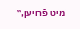מיט פֿרויען,‟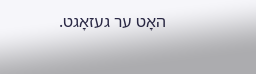האָט ער געזאָגט.